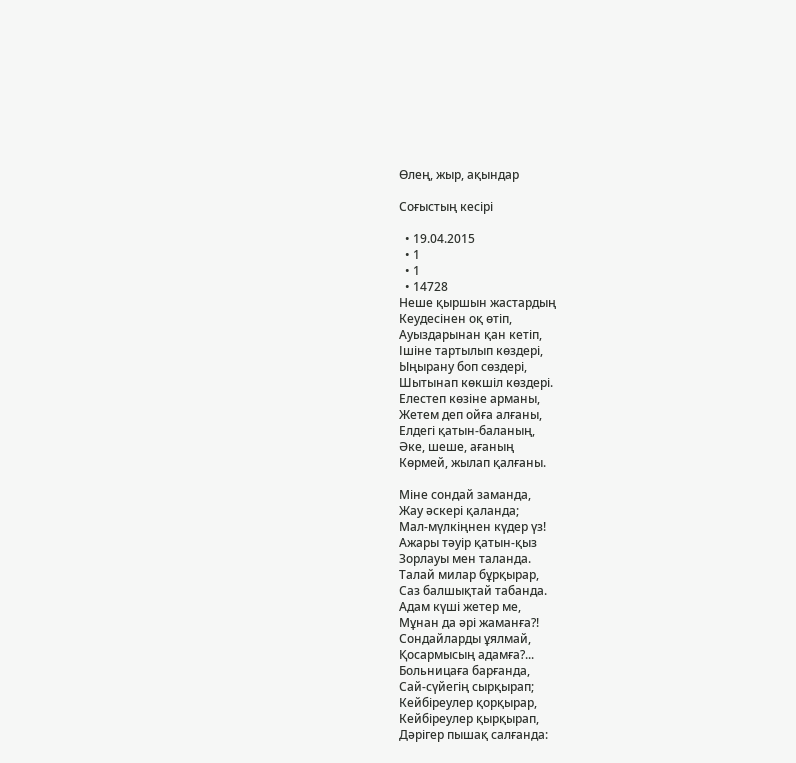Өлең, жыр, ақындар

Соғыстың кесірі

  • 19.04.2015
  • 1
  • 1
  • 14728
Неше қыршын жастардың
Кеудесінен оқ өтіп,
Ауыздарынан қан кетіп,
Ішіне тартылып көздері,
Ыңырану боп сөздері,
Шытынап көкшіл көздері.
Елестеп көзіне арманы,
Жетем деп ойға алғаны,
Елдегі қатын-баланың,
Әке, шеше, ағаның
Көрмей, жылап қалғаны.

Міне сондай заманда,
Жау әскері қаланда;
Мал-мүлкіңнен күдер үз!
Ажары тәуір қатын-қыз
Зорлауы мен таланда.
Талай милар бұрқырар,
Саз балшықтай табанда.
Адам күші жетер ме,
Мұнан да әрі жаманға?!
Сондайларды ұялмай,
Қосармысың адамға?...
Больницаға барғанда,
Сай-сүйегің сырқырап;
Кейбіреулер қорқырар,
Кейбіреулер қырқырап,
Дәрігер пышақ салғанда: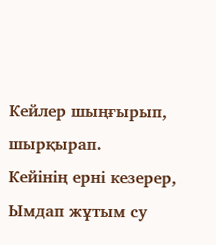Кейлер шыңғырып, шырқырап.
Кейінің ерні кезерер,
Ымдап жұтым су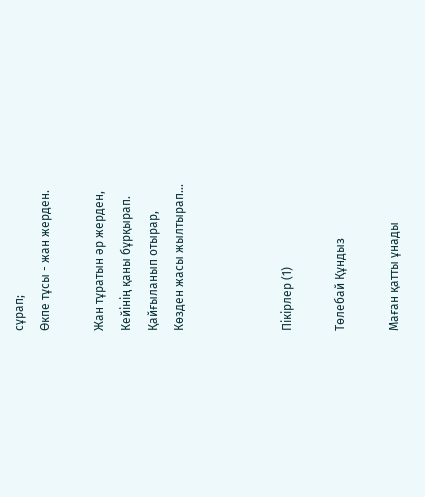сұрап;
Өкпе тұсы - жан жерден.

Жан тұратын әр жерден,
Кейінің қаны бұрқырап.
Қайғыланып отырар,
Көзден жасы жылтырап...



Пікірлер (1)

Төлебай Құндыз

Маған қатты ұнады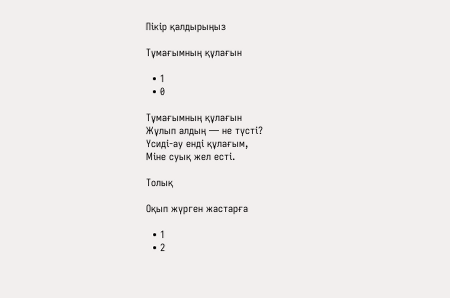Пікір қалдырыңыз

Тұмағымның құлағын

  • 1
  • 0

Тұмағымның құлағын
Жұлып алдың — не түсті?
Үсиді-ау енді құлағым,
Міне суық жел есті.

Толық

Оқып жүрген жастарға

  • 1
  • 2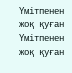Үмітпенен жоқ қуған
Үмітпенен жоқ қуған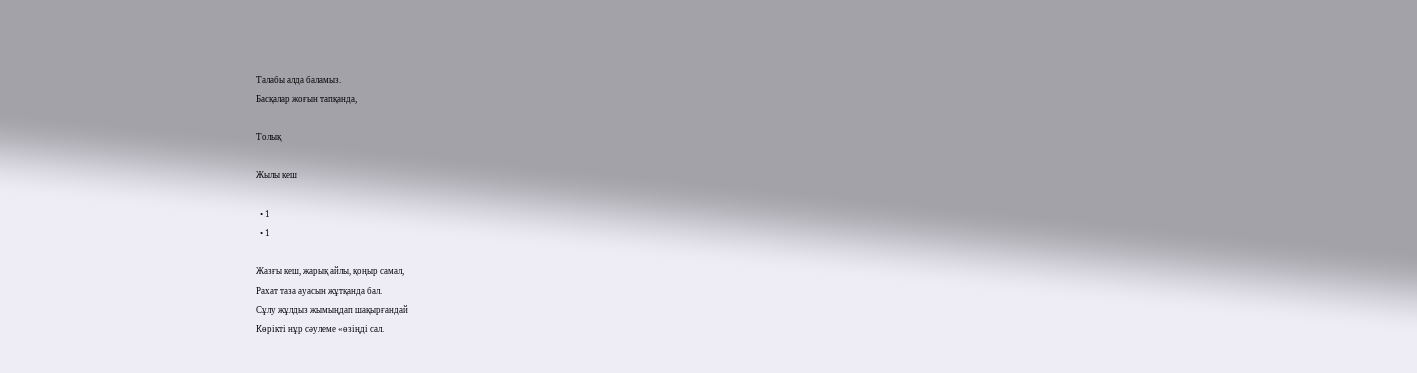Талабы алда баламыз.
Басқалар жоғын тапқанда,

Толық

Жылы кеш

  • 1
  • 1

Жазғы кеш, жарық айлы, қоңыр самал,
Рахат таза ауасын жұтқанда бал.
Сұлу жұлдыз жымыңдап шақырғандай
Көрікті нұр сәулеме «өзіңді сал.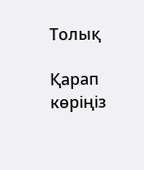Толық

Қарап көріңіз